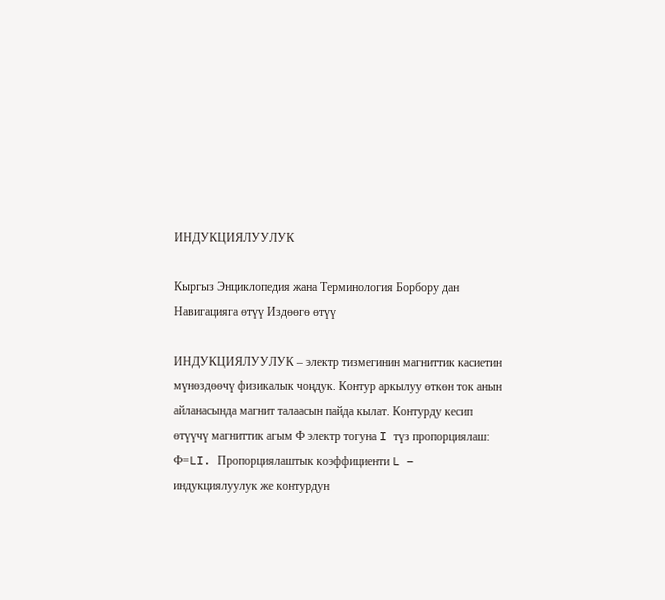ИНДУКЦИЯЛУУЛУК

Кыргыз Энциклопедия жана Терминология Борбору дан
Навигацияга өтүү Издөөгө өтүү

ИНДУКЦИЯЛУУЛУК – электр тизмегинин магниттик касиетин мүнөздөөчү физикалык чоңдук. Контур аркылуу өткөн ток анын айланасында магнит талаасын пайда кылат. Контурду кесип өтүүчү магниттик агым Ф электр тогуна I түз пропорциялаш: Ф=LI. Пропорциялаштык коэффициенти L – индукциялуулук же контурдун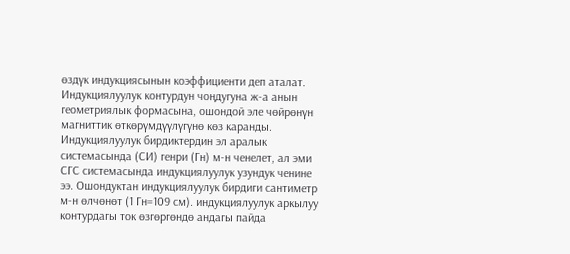өздүк индукциясынын коэффициенти деп аталат. Индукциялуулук контурдун чоңдугуна ж-а анын геометриялык формасына, ошондой эле чөйрөнүн магниттик өткөрүмдүүлүгүнө көз каранды. Индукциялуулук бирдиктердин эл аралык системасында (СИ) генри (Гн) м-н ченелет, ал эми СГС системасында индукциялуулук узундук ченине ээ. Ошондуктан индукциялуулук бирдиги сантиметр м-н өлчөнөт (1 Гн=109 см). индукциялуулук аркылуу контурдагы ток өзгөргөндө андагы пайда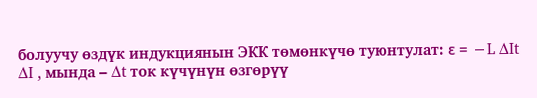болуучу өздүк индукциянын ЭКК төмөнкүчө туюнтулат: ε = −L ∆It ∆I , мында – ∆t ток күчүнүн өзгөрүү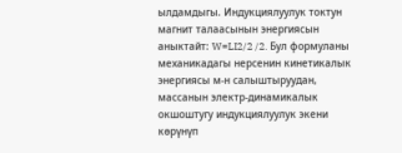ылдамдыгы. Индукциялуулук токтун магнит талаасынын энергиясын аныктайт: W=LI2/2 /2. Бул формуланы механикадагы нерсенин кинетикалык энергиясы м-н салыштыруудан, массанын электр-динамикалык окшоштугу индукциялуулук экени көрүнүп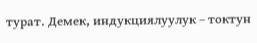турат. Демек, индукциялуулук – токтун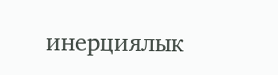инерциялык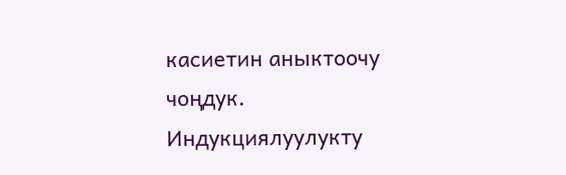касиетин аныктоочу чоңдук. Индукциялуулукту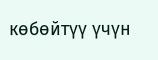көбөйтүү үчүн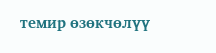темир өзөкчөлүү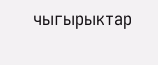чыгырыктар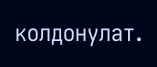колдонулат.